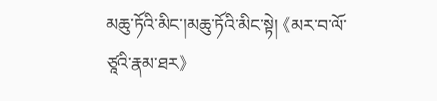མཆུ་ཏོའི་མིང་།མཆུ་ཏོའི་མིང་སྟེ། 《མར་བ་ལོ་ཙཱའི་རྣམ་ཐར》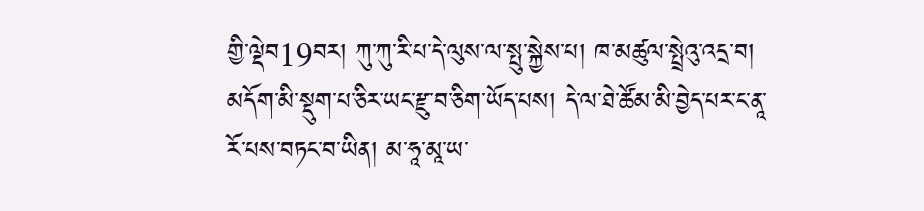གྱི་ལྡེབ19བར། ཀུ་ཀུ་རི་པ་དེ་ལུས་ལ་སྤུ་སྐྱེས་པ། ཁ་མཚུལ་སྤྲེའུ་འདྲ་བ། མདོག་མི་སྡུག་པ་ཅིར་ཡང་རྫུ་བ་ཅིག་ཡོད་པས། དེ་ལ་ཐེ་ཚོམ་མི་བྱེད་པར་ང་ནཱ་རོ་པས་བཏང་བ་ཡིན། མ་ཧཱ་མཱ་ཡ་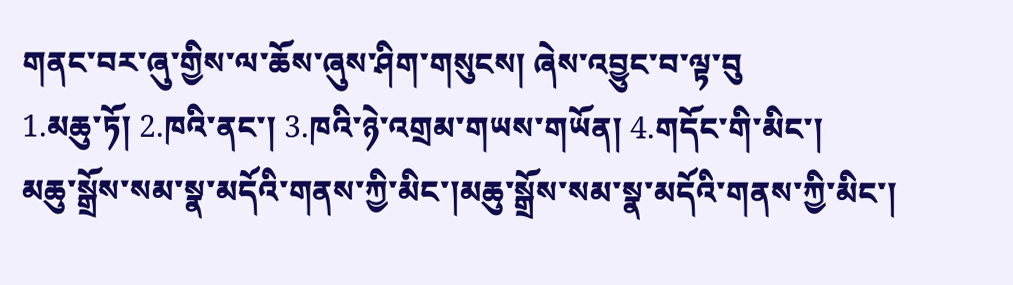གནང་བར་ཞུ་གྱིས་ལ་ཆོས་ཞུས་ཤིག་གསུངས། ཞེས་འབྱུང་བ་ལྟ་བུ
1.མཆུ་ཏོ། 2.ཁའི་ནང་། 3.ཁའི་ཉེ་འགྲམ་གཡས་གཡོན། 4.གདོང་གི་མིང་།
མཆུ་སྒྲོས་སམ་སྣ་མདོའི་གནས་ཀྱི་མིང་།མཆུ་སྒྲོས་སམ་སྣ་མདོའི་གནས་ཀྱི་མིང་།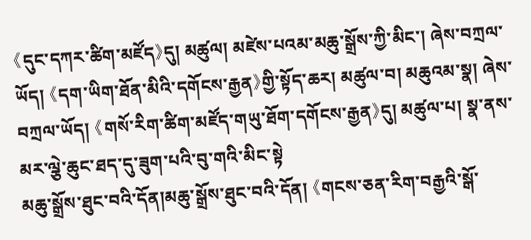《དུང་དཀར་ཚིག་མཛོད》དུ། མཚུལ། མཛེས་པའམ་མཆུ་སྒྲོས་ཀྱི་མིང་། ཞེས་བཀྲལ་ཡོད། 《དག་ཡིག་ཐོན་མིའི་དགོངས་རྒྱན》གྱི་སྟོད་ཆར། མཚུལ་བ། མཆུའམ་སྣ། ཞེས་བཀྲལ་ཡོད། 《གསོ་རིག་ཚིག་མཛོད་གཡུ་ཐོག་དགོངས་རྒྱན》དུ། མཚུལ་པ། སྣ་ནས་མར་ལྕེ་ཆུང་ཐད་དུ་ཟུག་པའི་བུ་གའི་མིང་སྟེ
མཆུ་སྒྲོས་ཐུང་བའི་དོན།མཆུ་སྒྲོས་ཐུང་བའི་དོན། 《གངས་ཅན་རིག་བརྒྱའི་སྒོ་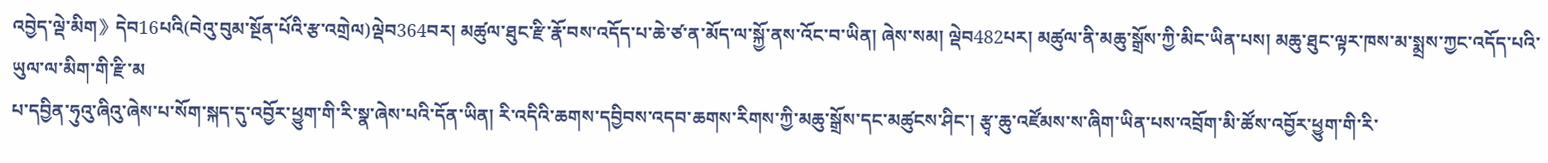འབྱེད་ལྡེ་མིག》དེབ16པའི(བེའུ་བུམ་སྔོན་པོའི་རྩ་འགྲེལ)ལྡེབ364བར། མཚུལ་ཐུང་རྫི་རྣོ་བས་འདོད་པ་ཆེ་ཙ་ན་མོད་ལ་སྐྱོ་ནས་འོང་བ་ཡིན། ཞེས་སམ། ལྡེབ482པར། མཚུལ་ནི་མཆུ་སྒྲོས་ཀྱི་མིང་ཡིན་པས། མཆུ་ཐུང་ལྟར་ཁས་མ་སྨྲས་ཀྱང་འདོད་པའི་ཡུལ་ལ་མིག་གི་རྫི་མ
པ་དབྱིན་ཧུའུ་ཞིའུ་ཞེས་པ་སོག་སྐད་དུ་འབྱོར་ཕྱུག་གི་རི་སྣ་ཞེས་པའི་དོན་ཡིན། རི་འདིའི་ཆགས་དབྱིབས་འདབ་ཆགས་རིགས་ཀྱི་མཆུ་སྒྲོས་དང་མཚུངས་ཤིང་། རྩྭ་ཆུ་འཛོམས་ས་ཞིག་ཡིན་པས་འབྲོག་མི་ཚོས་འབྱོར་ཕྱུག་གི་རི་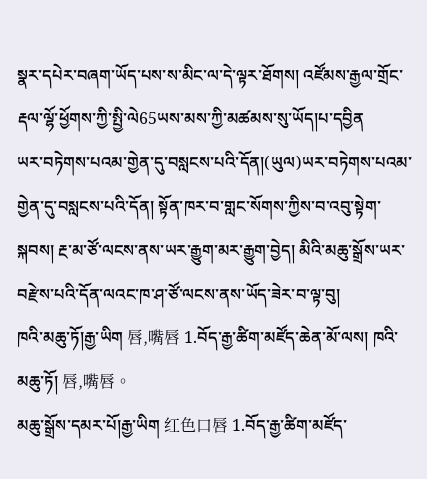སྣར་དཔེར་བཞག་ཡོད་པས་ས་མིང་ལ་དེ་ལྟར་ཐོགས། འཛོམས་རྒྱལ་གྲོང་རྡལ་ལྷོ་ཕྱོགས་ཀྱི་སྤྱི་ལེ65ཡས་མས་ཀྱི་མཚམས་སུ་ཡོད།པ་དབྱིན
ཡར་བཏེགས་པའམ་གྱེན་དུ་བསླངས་པའི་དོན།(ཡུལ)ཡར་བཏེགས་པའམ་གྱེན་དུ་བསླངས་པའི་དོན། སྟོན་ཁར་བ་གླང་སོགས་ཀྱིས་བ་འབུ་སྟེག་སྐབས། རྔ་མ་ཙོ་ལངས་ནས་ཡར་རྒྱུག་མར་རྒྱུག་བྱེད། མིའི་མཆུ་སྒྲོས་ཡར་བརྫེས་པའི་དོན་ལའང་ཁ་ཤ་ཙོ་ལངས་ནས་ཡོད་ཟེར་བ་ལྟ་བུ།
ཁའི་མཆུ་ཏོ།རྒྱ་ཡིག 唇,嘴唇 1.བོད་རྒྱ་ཚིག་མཛོད་ཆེན་མོ་ལས། ཁའི་མཆུ་ཏོ། 唇,嘴唇。
མཆུ་སྒྲོས་དམར་པོ།རྒྱ་ཡིག 红色口唇 1.བོད་རྒྱ་ཚིག་མཛོད་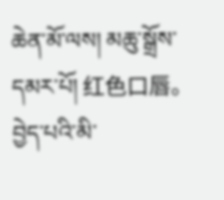ཆེན་མོ་ལས། མཆུ་སྒྲོས་དམར་པོ། 红色口唇。
བྱེད་པའི་མི་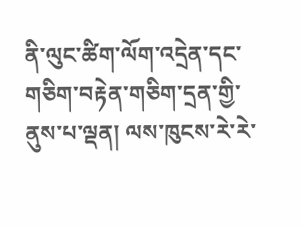ནི་ལུང་ཚིག་ལོག་འདྲེན་དང་གཅིག་བརྟེན་གཅིག་དྲན་གྱི་ནུས་པ་ལྡན། ལས་ཁུངས་རེ་རེ་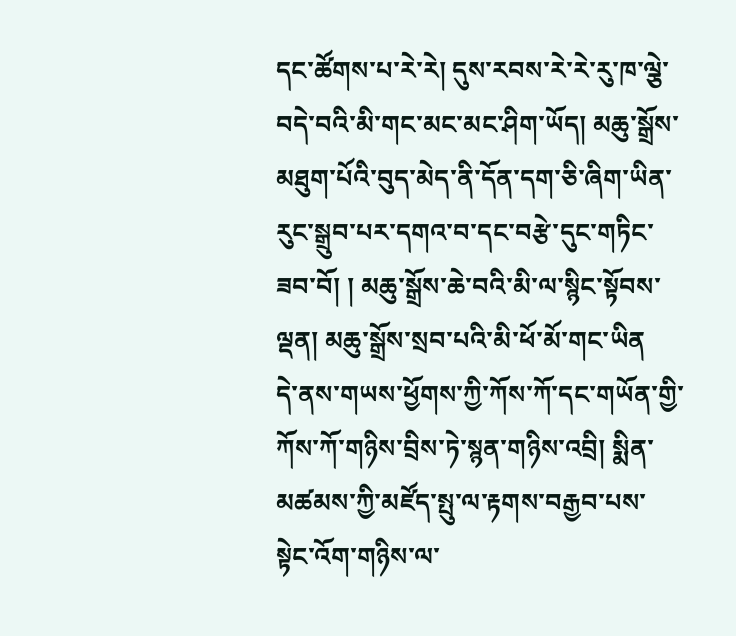དང་ཚོགས་པ་རེ་རེ། དུས་རབས་རེ་རེ་རུ་ཁ་ལྕེ་བདེ་བའི་མི་གང་མང་མང་ཤིག་ཡོད། མཆུ་སྒྲོས་མཐུག་པོའི་བུད་མེད་ནི་དོན་དག་ཅི་ཞིག་ཡིན་རུང་སྒྲུབ་པར་དགའ་བ་དང་བརྩེ་དུང་གཏིང་ཟབ་བོ། ། མཆུ་སྒྲོས་ཆེ་བའི་མི་ལ་སྙིང་སྟོབས་ལྡན། མཆུ་སྒྲོས་སྲབ་པའི་མི་ཕོ་མོ་གང་ཡིན
དེ་ནས་གཡས་ཕྱོགས་ཀྱི་ཀོས་ཀོ་དང་གཡོན་གྱི་ཀོས་ཀོ་གཉིས་བྲིས་ཏེ་སྙན་གཉིས་འབྲི། སྨིན་མཚམས་ཀྱི་མཛོད་སྤུ་ལ་རྟགས་བརྒྱབ་པས་སྟེང་འོག་གཉིས་ལ་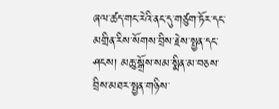ཞལ་ཚད་གང་རེའི་ནང་དུ་གཙུག་ཏོར་དང་མགྲིན་རིས་སོགས་བྲིས་རྗེས་སྤྱན་དང་ཤངས། མཆུ་སྒྲོས་སམ་སྨིན་མ་བཅས་བྲིས་མཐར་སྤྱན་གཉིས་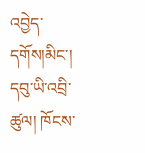འབྱེད་དགོས།མིང་། དབུ་ཡི་འབྲི་ཚུལ། ཁོངས་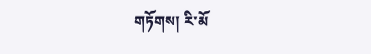གཏོགས། རི་མོ